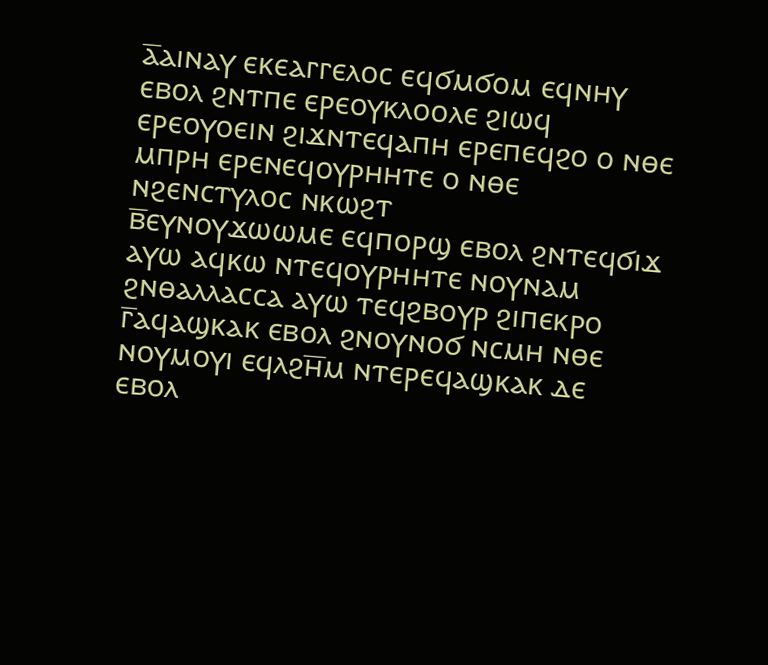ⲁ̅ⲁⲓⲛⲁⲩ ⲉⲕⲉⲁⲅⲅⲉⲗⲟⲥ ⲉϥϭⲙϭⲟⲙ ⲉϥⲛⲏⲩ ⲉⲃⲟⲗ ϩⲛⲧⲡⲉ ⲉⲣⲉⲟⲩⲕⲗⲟⲟⲗⲉ ϩⲓⲱϥ ⲉⲣⲉⲟⲩⲟⲉⲓⲛ ϩⲓϫⲛⲧⲉϥⲁⲡⲏ ⲉⲣⲉⲡⲉϥϩⲟ ⲟ ⲛⲑⲉ ⲙⲡⲣⲏ ⲉⲣⲉⲛⲉϥⲟⲩⲣⲏⲏⲧⲉ ⲟ ⲛⲑⲉ ⲛϩⲉⲛⲥⲧⲩⲗⲟⲥ ⲛⲕⲱϩⲧ
ⲃ̅ⲉⲩⲛⲟⲩϫⲱⲱⲙⲉ ⲉϥⲡⲟⲣϣ ⲉⲃⲟⲗ ϩⲛⲧⲉϥϭⲓϫ ⲁⲩⲱ ⲁϥⲕⲱ ⲛⲧⲉϥⲟⲩⲣⲏⲏⲧⲉ ⲛⲟⲩⲛⲁⲙ ϩⲛⲑⲁⲗⲗⲁⲥⲥⲁ ⲁⲩⲱ ⲧⲉϥϩⲃⲟⲩⲣ ϩⲓⲡⲉⲕⲣⲟ
ⲅ̅ⲁϥⲁϣⲕⲁⲕ ⲉⲃⲟⲗ ϩⲛⲟⲩⲛⲟϭ ⲛⲥⲙⲏ ⲛⲑⲉ ⲛⲟⲩⲙⲟⲩⲓ ⲉϥⲗϩⲏ̅ⲙ ⲛⲧⲉⲣⲉϥⲁϣⲕⲁⲕ ⲇⲉ ⲉⲃⲟⲗ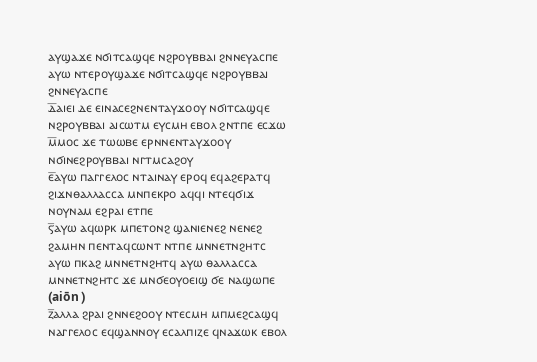ⲁⲩϣⲁϫⲉ ⲛϭⲓⲧⲥⲁϣϥⲉ ⲛϩⲣⲟⲩⲃⲃⲁⲓ ϩⲛⲛⲉⲩⲁⲥⲡⲉ ⲁⲩⲱ ⲛⲧⲉⲣⲟⲩϣⲁϫⲉ ⲛϭⲓⲧⲥⲁϣϥⲉ ⲛϩⲣⲟⲩⲃⲃⲁⲓ ϩⲛⲛⲉⲩⲁⲥⲡⲉ
ⲇ̅ⲁⲓⲉⲓ ⲇⲉ ⲉⲓⲛⲁⲥⲉϩⲛⲉⲛⲧⲁⲩϫⲟⲟⲩ ⲛϭⲓⲧⲥⲁϣϥⲉ ⲛϩⲣⲟⲩⲃⲃⲁⲓ ⲁⲓⲥⲱⲧⲙ ⲉⲩⲥⲙⲏ ⲉⲃⲟⲗ ϩⲛⲧⲡⲉ ⲉⲥϫⲱ ⲙ̅ⲙⲟⲥ ϫⲉ ⲧⲱⲱⲃⲉ ⲉⲣⲛⲛⲉⲛⲧⲁⲩϫⲟⲟⲩ ⲛϭⲓⲛⲉϩⲣⲟⲩⲃⲃⲁⲓ ⲛⲅⲧⲙⲥⲁϩⲟⲩ
ⲉ̅ⲁⲩⲱ ⲡⲁⲅⲅⲉⲗⲟⲥ ⲛⲧⲁⲓⲛⲁⲩ ⲉⲣⲟϥ ⲉϥⲁϩⲉⲣⲁⲧϥ ϩⲓϫⲛⲑⲁⲗⲗⲁⲥⲥⲁ ⲙⲛⲡⲉⲕⲣⲟ ⲁϥϥⲓ ⲛⲧⲉϥϭⲓϫ ⲛⲟⲩⲛⲁⲙ ⲉϩⲣⲁⲓ ⲉⲧⲡⲉ
ⲋ̅ⲁⲩⲱ ⲁϥⲱⲣⲕ ⲙⲡⲉⲧⲟⲛϩ ϣⲁⲛⲓⲉⲛⲉϩ ⲛⲉⲛⲉϩ ϩⲁⲙⲏⲛ ⲡⲉⲛⲧⲁϥⲥⲱⲛⲧ ⲛⲧⲡⲉ ⲙⲛⲛⲉⲧⲛϩⲏⲧⲥ ⲁⲩⲱ ⲡⲕⲁϩ ⲙⲛⲛⲉⲧⲛϩⲏⲧϥ ⲁⲩⲱ ⲑⲁⲗⲗⲁⲥⲥⲁ ⲙⲛⲛⲉⲧⲛϩⲏⲧⲥ ϫⲉ ⲙⲛϭⲉⲟⲩⲟⲉⲓϣ ϭⲉ ⲛⲁϣⲱⲡⲉ (aiōn )
ⲍ̅ⲁⲗⲗⲁ ϩⲣⲁⲓ ϩⲛⲛⲉϩⲟⲟⲩ ⲛⲧⲉⲥⲙⲏ ⲙⲡⲙⲉϩⲥⲁϣϥ ⲛⲁⲅⲅⲉⲗⲟⲥ ⲉϥϣⲁⲛⲛⲟⲩ ⲉⲥⲁⲗⲡⲓⲍⲉ ϥⲛⲁϫⲱⲕ ⲉⲃⲟⲗ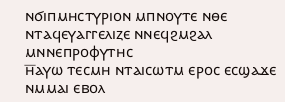ⲛϭⲓⲡⲙⲏⲥⲧⲩⲣⲓⲟⲛ ⲙⲡⲛⲟⲩⲧⲉ ⲛⲑⲉ ⲛⲧⲁϥⲉⲩⲁⲅⲅⲉⲗⲓⲍⲉ ⲛⲛⲉϥϩⲙϩⲁⲗ ⲙⲛⲛⲉⲡⲣⲟⲫⲩⲧⲏⲥ
ⲏ̅ⲁⲩⲱ ⲧⲉⲥⲙⲏ ⲛⲧⲁⲓⲥⲱⲧⲙ ⲉⲣⲟⲥ ⲉⲥϣⲁϫⲉ ⲛⲙⲙⲁⲓ ⲉⲃⲟⲗ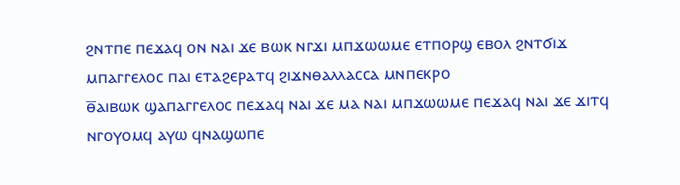ϩⲛⲧⲡⲉ ⲡⲉϫⲁϥ ⲟⲛ ⲛⲁⲓ ϫⲉ ⲃⲱⲕ ⲛⲅϫⲓ ⲙⲡϫⲱⲱⲙⲉ ⲉⲧⲡⲟⲣϣ ⲉⲃⲟⲗ ϩⲛⲧϭⲓϫ ⲙⲡⲁⲅⲅⲉⲗⲟⲥ ⲡⲁⲓ ⲉⲧⲁϩⲉⲣⲁⲧϥ ϩⲓϫⲛⲑⲁⲗⲗⲁⲥⲥⲁ ⲙⲛⲡⲉⲕⲣⲟ
ⲑ̅ⲁⲓⲃⲱⲕ ϣⲁⲡⲁⲅⲅⲉⲗⲟⲥ ⲡⲉϫⲁϥ ⲛⲁⲓ ϫⲉ ⲙⲁ ⲛⲁⲓ ⲙⲡϫⲱⲱⲙⲉ ⲡⲉϫⲁϥ ⲛⲁⲓ ϫⲉ ϫⲓⲧϥ ⲛⲅⲟⲩⲟⲙϥ ⲁⲩⲱ ϥⲛⲁϣⲱⲡⲉ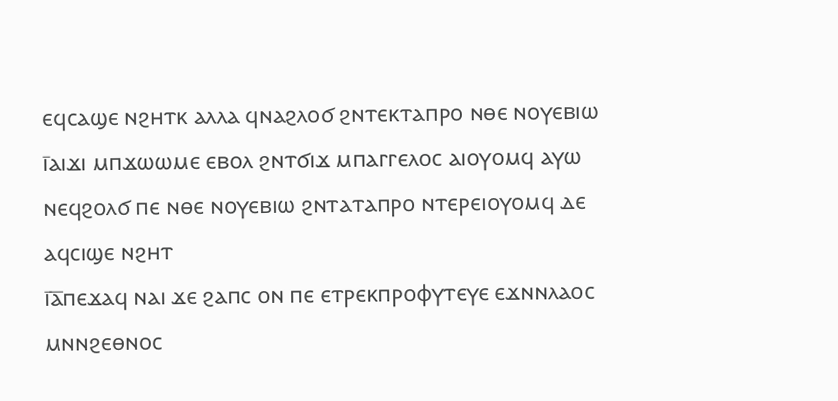ⲉϥⲥⲁϣⲉ ⲛϩⲏⲧⲕ ⲁⲗⲗⲁ ϥⲛⲁϩⲗⲟϭ ϩⲛⲧⲉⲕⲧⲁⲡⲣⲟ ⲛⲑⲉ ⲛⲟⲩⲉⲃⲓⲱ
ⲓ̅ⲁⲓϫⲓ ⲙⲡϫⲱⲱⲙⲉ ⲉⲃⲟⲗ ϩⲛⲧϭⲓϫ ⲙⲡⲁⲅⲅⲉⲗⲟⲥ ⲁⲓⲟⲩⲟⲙϥ ⲁⲩⲱ ⲛⲉϥϩⲟⲗϭ ⲡⲉ ⲛⲑⲉ ⲛⲟⲩⲉⲃⲓⲱ ϩⲛⲧⲁⲧⲁⲡⲣⲟ ⲛⲧⲉⲣⲉⲓⲟⲩⲟⲙϥ ⲇⲉ ⲁϥⲥⲓϣⲉ ⲛϩⲏⲧ
ⲓ̅ⲁ̅ⲡⲉϫⲁϥ ⲛⲁⲓ ϫⲉ ϩⲁⲡⲥ ⲟⲛ ⲡⲉ ⲉⲧⲣⲉⲕⲡⲣⲟⲫⲩⲧⲉⲩⲉ ⲉϫⲛⲛⲗⲁⲟⲥ ⲙⲛⲛϩⲉⲑⲛⲟⲥ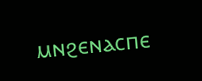ⲙⲛϩⲉⲛⲁⲥⲡⲉ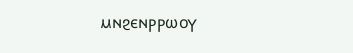ⲙⲛϩⲉⲛⲣⲣⲱⲟⲩ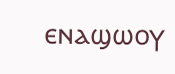ⲉⲛⲁϣⲱⲟⲩ